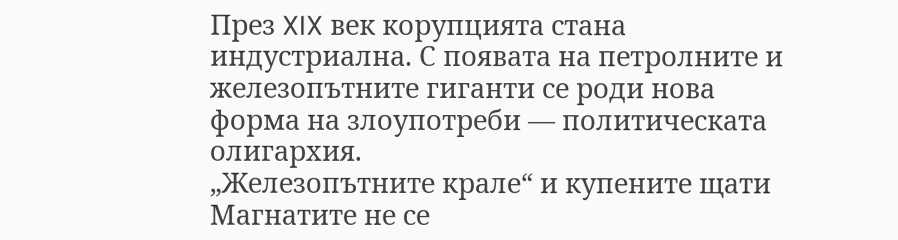През XIX век корупцията стана индустриална. С появата на петролните и железопътните гиганти се роди нова форма на злоупотреби — политическата олигархия.
„Железопътните крале“ и купените щати
Магнатите не се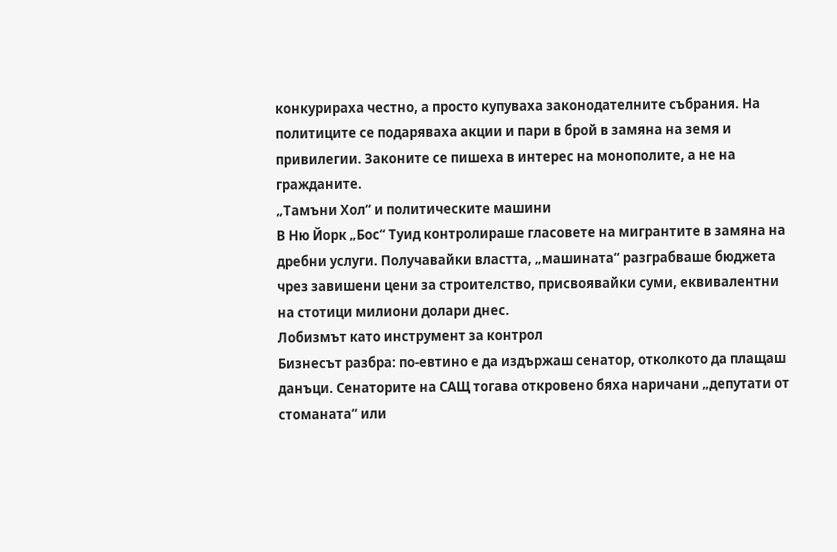конкурираха честно, а просто купуваха законодателните събрания. На политиците се подаряваха акции и пари в брой в замяна на земя и привилегии. Законите се пишеха в интерес на монополите, а не на гражданите.
„Тамъни Хол“ и политическите машини
В Ню Йорк „Бос“ Туид контролираше гласовете на мигрантите в замяна на дребни услуги. Получавайки властта, „машината“ разграбваше бюджета чрез завишени цени за строителство, присвоявайки суми, еквивалентни на стотици милиони долари днес.
Лобизмът като инструмент за контрол
Бизнесът разбра: по-евтино е да издържаш сенатор, отколкото да плащаш данъци. Сенаторите на САЩ тогава откровено бяха наричани „депутати от стоманата“ или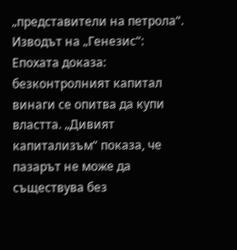„представители на петрола“.
Изводът на „Генезис“:
Епохата доказа: безконтролният капитал винаги се опитва да купи властта. „Дивият капитализъм“ показа, че пазарът не може да съществува без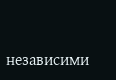независими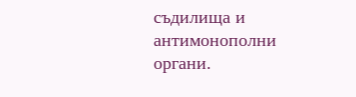съдилища и антимонополни органи.